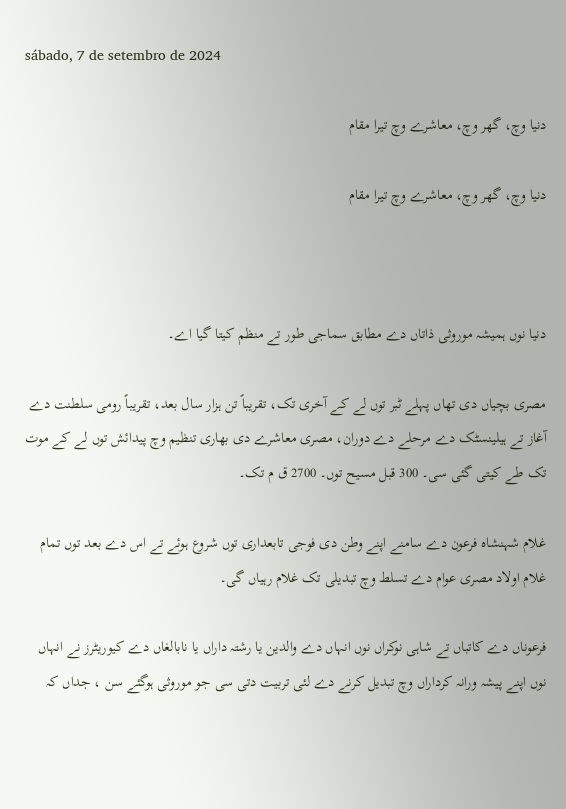sábado, 7 de setembro de 2024

دنیا وچ، گھر وچ، معاشرے وچ تیرا مقام

دنیا وچ، گھر وچ، معاشرے وچ تیرا مقام



دنیا نوں ہمیشہ موروثی ذاتاں دے مطابق سماجی طور تے منظم کیتا گیا اے۔

مصری بچیاں دی تھاں پہلے ٹبر توں لے کے آخری تک، تقریباً تن ہزار سال بعد، تقریباً رومی سلطنت دے آغاز تے ہیلینسٹک دے مرحلے دے دوران، مصری معاشرے دی بھاری تنظیم وچ پیدائش توں لے کے موت تک طے کیتی گئی سی۔ 300 قبل مسیح توں۔ 2700 ق م تک۔

غلام شہنشاہ فرعون دے سامنے اپنے وطن دی فوجی تابعداری توں شروع ہوئے تے اس دے بعد توں تمام غلام اولاد مصری عوام دے تسلط وچ تبدیلی تک غلام رہیاں گی۔

فرعوناں دے کاتباں تے شاہی نوکراں نوں انہاں دے والدین یا رشتہ داراں یا نابالغاں دے کیوریٹرز نے انہاں نوں اپنے پیشہ ورانہ کرداراں وچ تبدیل کرنے دے لئی تربیت دتی سی جو موروثی ہوگئے سن ، جداں کہ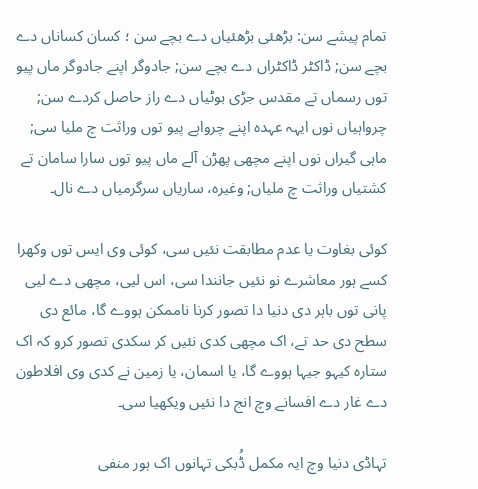تمام پیشے سن: بڑھئی بڑھئیاں دے بچے سن ؛ کسان کساناں دے بچے سن; ڈاکٹر ڈاکٹراں دے بچے سن; جادوگر اپنے جادوگر ماں پیو توں رسماں تے مقدس جڑی بوٹیاں دے راز حاصل کردے سن; چرواہیاں نوں ایہہ عہدہ اپنے چرواہے پیو توں وراثت چ ملیا سی; ماہی گیراں نوں اپنے مچھی پھڑن آلے ماں پیو توں سارا سامان تے کشتیاں وراثت چ ملیاں; وغیرہ، ساریاں سرگرمیاں دے نال۔

کوئی بغاوت یا عدم مطابقت نئیں سی، کوئی وی ایس توں وکھرا کسے ہور معاشرے نو نئیں جانندا سی، اس لیی، مچھی دے لیی پانی توں باہر دی دنیا دا تصور کرنا ناممکن ہووے گا، مائع دی سطح دی حد تے، اک مچھی کدی نئیں کر سکدی تصور کرو کہ اک ستارہ کیہو جیہا ہووے گا، یا اسمان، یا زمین نے کدی وی افلاطون دے غار دے افسانے وچ انج دا نئیں ویکھیا سی۔

تہاڈی دنیا وچ ایہ مکمل ڈُبکی تہانوں اک ہور منفی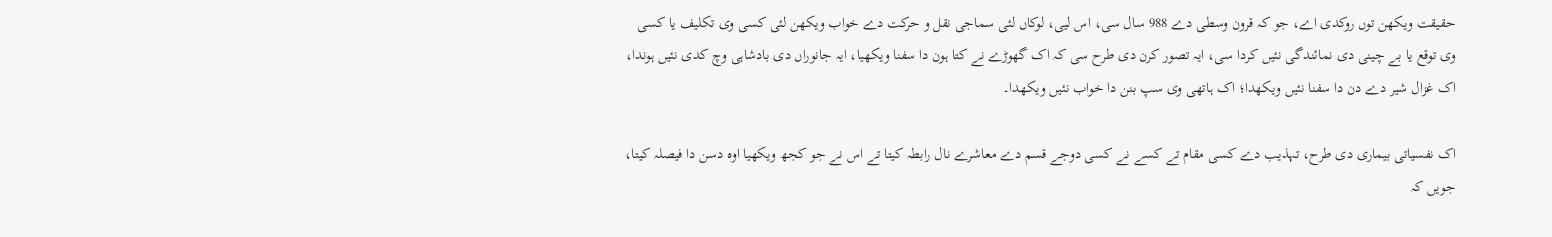حقیقت ویکھن توں روکدی اے، جو کہ قرون وسطی دے 988 سال سی، اس لیی، لوکاں لئی سماجی نقل و حرکت دے خواب ویکھن لئی کسی وی تکلیف یا کسی وی توقع یا بے چینی دی نمائندگی نئیں کردا سی، ایہ تصور کرن دی طرح سی کہ اک گھوڑے نے کتا ہون دا سفنا ویکھیا، ایہ جانوراں دی بادشاہی وچ کدی نئیں ہوندا، اک غزال شیر دے دن دا سفنا نئیں ویکھدا؛ اک ہاتھی وی سپ بنن دا خواب نئیں ویکھدا۔

اک نفسیاتی بیماری دی طرح، تہذیب دے کسی مقام تے کسے نے کسی دوجے قسم دے معاشرے نال رابطہ کیتا تے اس نے جو کجھ ویکھیا اوہ دسن دا فیصلہ کیتا، جویں کہ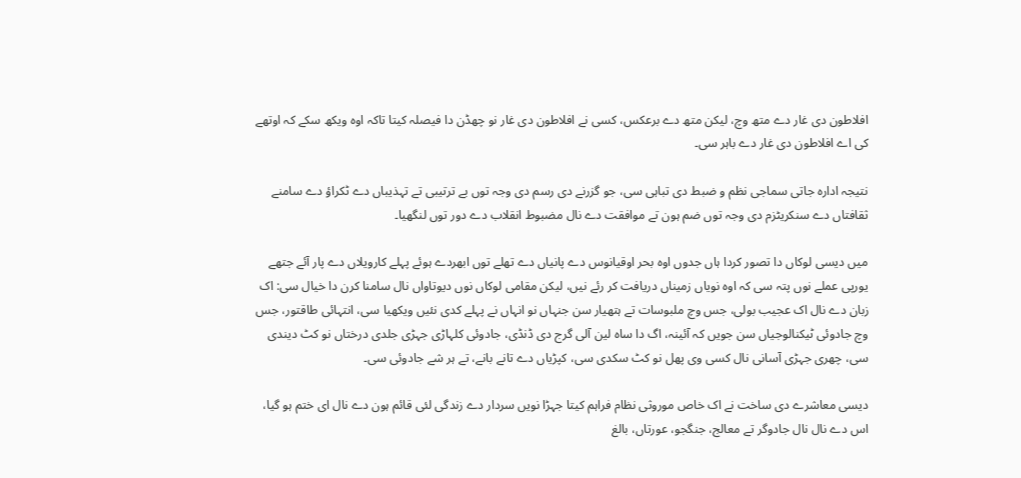افلاطون دی غار دے متھ وچ، لیکن متھ دے برعکس، کسی نے افلاطون دی غار نو چھڈن دا فیصلہ کیتا تاکہ اوہ ویکھ سکے کہ اوتھے کی اے افلاطون دی غار دے باہر سی۔

نتیجہ ادارہ جاتی سماجی نظم و ضبط دی تباہی سی، جو گزرنے دی رسم دی وجہ توں بے ترتیبی تے تہذیباں دے ٹکراؤ دے سامنے ثقافتاں دے سنکریٹزم دی وجہ توں ضم ہون تے موافقت دے نال مضبوط انقلاب دے دور توں لنگھیا۔

میں دیسی لوکاں دا تصور کردا ہاں جدوں اوہ بحر اوقیانوس دے پانیاں دے تھلے توں ابھردے ہوئے پہلے کارویلاں دے پار آئے جتھے یورپی عملے نوں پتہ سی کہ اوہ نویاں زمیناں دریافت کر رئے نیں، لیکن مقامی لوکاں نوں دیوتاواں نال سامنا کرن دا خیال سی: اک زبان دے نال اک عجیب بولی، جس وچ ملبوسات تے ہتھیار سن جنہاں نو انہاں نے پہلے کدی نئیں ویکھیا سی، انتہائی طاقتور، جس وچ جادوئی ٹیکنالوجیاں سن جویں کہ آئینہ، اگ دا ساہ لین آلی گرج دی ڈنڈی، جادوئی کلہاڑی جہڑی جلدی درختاں نو کٹ دیندی سی، چھری جہڑی آسانی نال کسی وی پھل نو کٹ سکدی سی، کپڑیاں دے تانے بانے، تے ہر شے جادوئی سی۔

دیسی معاشرے دی ساخت نے اک خاص موروثی نظام فراہم کیتا جہڑا نویں سردار دے زندگی لئی قائم ہون دے نال ای ختم ہو گیا، اس دے نال نال جادوگر تے معالج، جنگجو، عورتاں، بالغ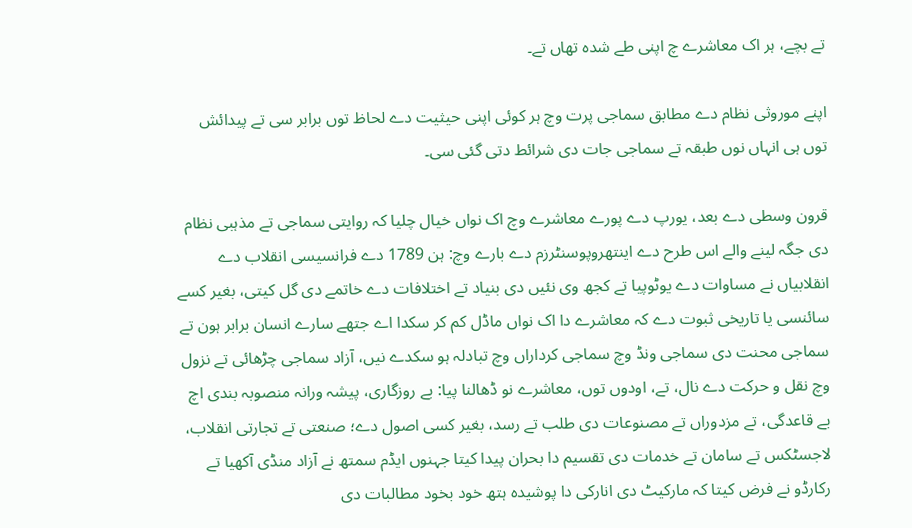تے بچے، ہر اک معاشرے چ اپنی طے شدہ تھاں تے۔

اپنے موروثی نظام دے مطابق سماجی پرت وچ ہر کوئی اپنی حیثیت دے لحاظ توں برابر سی تے پیدائش توں ہی انہاں نوں طبقہ تے سماجی جات دی شرائط دتی گئی سی۔

قرون وسطی دے بعد، یورپ دے پورے معاشرے وچ اک نواں خیال چلیا کہ روایتی سماجی تے مذہبی نظام دی جگہ لینے والے اس طرح دے اینتھروپوسنٹرزم دے بارے وچ: ہن 1789 دے فرانسیسی انقلاب دے انقلابیاں نے مساوات دے یوٹوپیا تے کجھ وی نئیں دی بنیاد تے اختلافات دے خاتمے دی گل کیتی، بغیر کسے سائنسی یا تاریخی ثبوت دے کہ معاشرے دا اک نواں ماڈل کم کر سکدا اے جتھے سارے انسان برابر ہون تے سماجی محنت دی سماجی ونڈ وچ سماجی کرداراں وچ تبادلہ ہو سکدے نیں، آزاد سماجی چڑھائی تے نزول وچ نقل و حرکت دے نال، تے، اودوں توں، معاشرے نو ڈھالنا پیا: بے روزگاری، پیشہ ورانہ منصوبہ بندی اچ بے قاعدگی، تے مزدوراں تے مصنوعات دی طلب تے رسد، بغیر کسی اصول دے؛ صنعتی تے تجارتی انقلاب، لاجسٹکس تے سامان تے خدمات دی تقسیم دا بحران پیدا کیتا جہنوں ایڈم سمتھ نے آزاد منڈی آکھیا تے رکارڈو نے فرض کیتا کہ مارکیٹ دی انارکی دا پوشیدہ ہتھ خود بخود مطالبات دی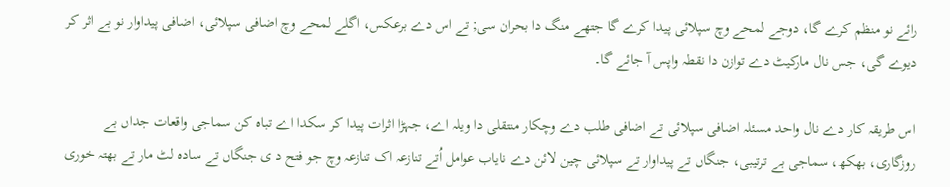رائے نو منظم کرے گا، دوجے لمحے وچ سپلائی پیدا کرے گا جتھے منگ دا بحران سی; تے اس دے برعکس، اگلے لمحے وچ اضافی سپلائی، اضافی پیداوار نو بے اثر کر دیوے گی، جس نال مارکیٹ دے توازن دا نقطہ واپس آ جائے گا۔

اس طریقہ کار دے نال واحد مسئلہ اضافی سپلائی تے اضافی طلب دے وچکار منتقلی دا ویلہ اے، جہڑا اثرات پیدا کر سکدا اے تباہ کن سماجی واقعات جداں بے روزگاری، بھکھ، سماجی بے ترتیبی، جنگاں تے پیداوار تے سپلائی چین لائن دے نایاب عوامل اُتے تنازعہ اک تنازعہ وچ جو فتح د ی جنگاں تے سادہ لٹ مار تے بھتہ خوری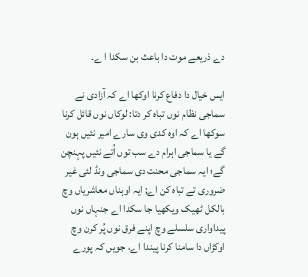دے ذریعے موت دا باعث بن سکدا ا ے۔

ایس خیال دا دفاع کرنا اوکھا اے کہ آزادی نے سماجی نظام نوں تباہ کر دتا: لوکاں نوں قائل کرنا سوکھا اے کہ اوہ کدی وی سارے امیر نئیں ہون گے یا سماجی اہرام دے سب توں اُتے نئیں پہنچن گے؛ ایہ سماجی محنت دی سماجی ونڈ لئی غیر ضروری تے تباہ کن اے; ایہ اوہناں معاشریاں وچ بالکل ٹھیک ویکھیا جا سکدا اے جنہاں نوں پیداواری سلسلے وچ اپنے فرق نوں پُر کرن وچ اوکڑاں دا سامنا کرنا پیندا اے، جویں کہ پورے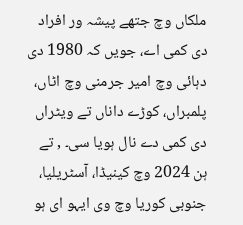ملکاں وچ جتھے پیشہ ور افراد دی کمی اے، جویں کہ 1980 دی دہائی وچ امیر جرمنی وچ اٹاں، پلمبراں، کوڑے داناں تے ویٹراں دی کمی دے نال ہویا سی۔ , تے ہن 2024 وچ کینیڈا، آسٹریلیا، جنوبی کوریا وچ وی ایہو ای ہو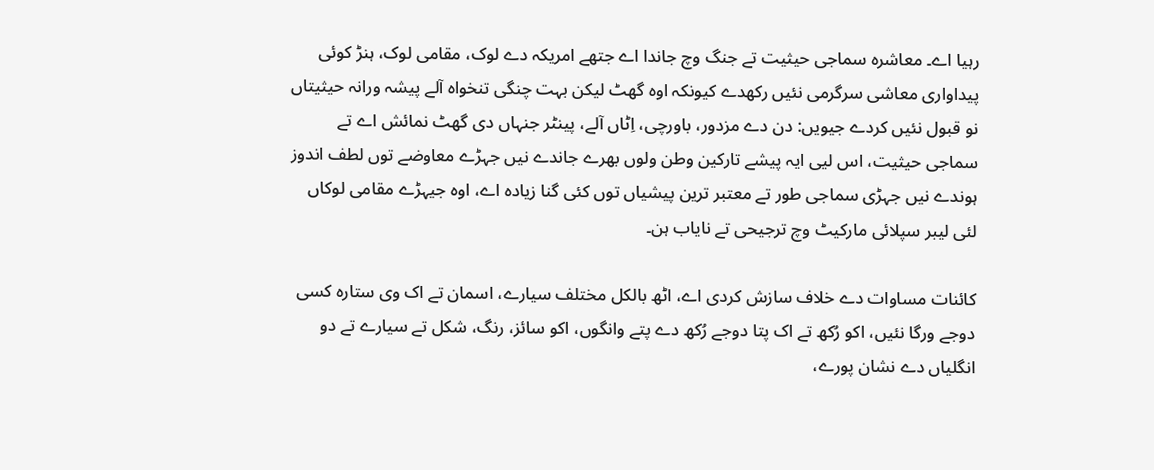رہیا اے۔ معاشرہ سماجی حیثیت تے جنگ وچ جاندا اے جتھے امریکہ دے لوک، مقامی لوک، ہنڑ کوئی پیداواری معاشی سرگرمی نئیں رکھدے کیونکہ اوہ گھٹ لیکن بہت چنگی تنخواہ آلے پیشہ ورانہ حیثیتاں نو قبول نئیں کردے جیویں: دن دے مزدور، باورچی، اِٹاں آلے، پینٹر جنہاں دی گھٹ نمائش اے تے سماجی حیثیت، اس لیی ایہ پیشے تارکین وطن ولوں بھرے جاندے نیں جہڑے معاوضے توں لطف اندوز ہوندے نیں جہڑی سماجی طور تے معتبر ترین پیشیاں توں کئی گنا زیادہ اے، اوہ جیہڑے مقامی لوکاں لئی لیبر سپلائی مارکیٹ وچ ترجیحی تے نایاب ہن۔

کائنات مساوات دے خلاف سازش کردی اے، اٹھ بالکل مختلف سیارے، اسمان تے اک وی ستارہ کسی دوجے ورگا نئیں، اکو رُکھ تے اک پتا دوجے رُکھ دے پتے وانگوں، اکو سائز، رنگ، شکل تے سیارے تے دو انگلیاں دے نشان پورے،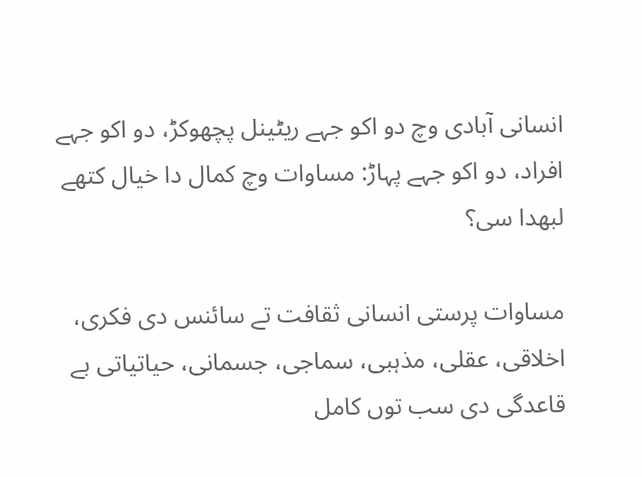انسانی آبادی وچ دو اکو جہے ریٹینل پچھوکڑ، دو اکو جہے افراد، دو اکو جہے پہاڑ: مساوات وچ کمال دا خیال کتھے لبھدا سی؟

مساوات پرستی انسانی ثقافت تے سائنس دی فکری، اخلاقی، عقلی، مذہبی، سماجی، جسمانی، حیاتیاتی بے قاعدگی دی سب توں کامل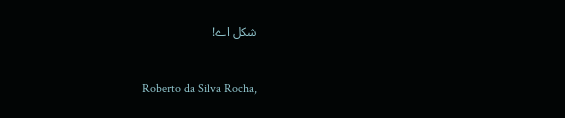شکل اے!


Roberto da Silva Rocha,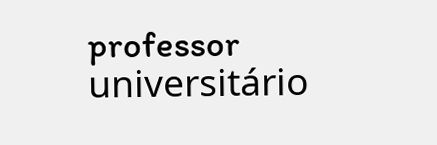professor universitário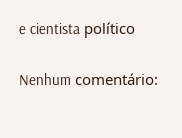e cientista político

Nenhum comentário: